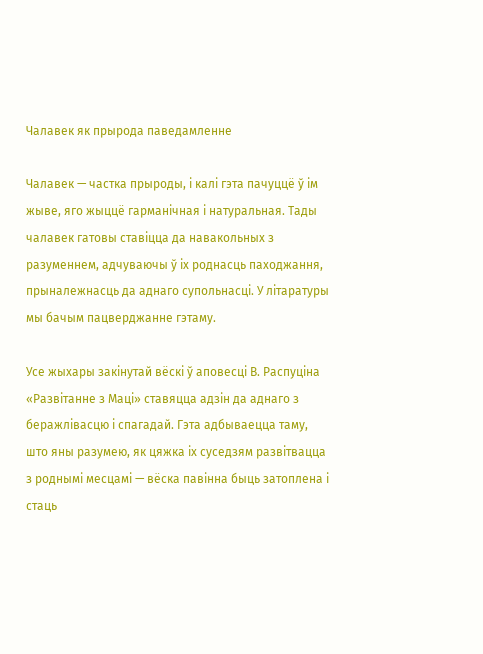Чалавек як прырода паведамленне

Чалавек — частка прыроды, і калі гэта пачуццё ў ім жыве, яго жыццё гарманічная і натуральная. Тады чалавек гатовы ставіцца да навакольных з разуменнем, адчуваючы ў іх роднасць паходжання, прыналежнасць да аднаго супольнасці. У літаратуры мы бачым пацверджанне гэтаму.

Усе жыхары закінутай вёскі ў аповесці В. Распуціна «Развітанне з Маці» ставяцца адзін да аднаго з беражлівасцю і спагадай. Гэта адбываецца таму, што яны разумею, як цяжка іх суседзям развітвацца з роднымі месцамі — вёска павінна быць затоплена і стаць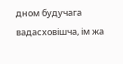дном будучага вадасховішча, ім жа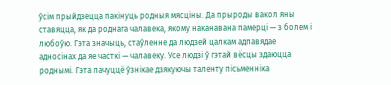ўсім прыйдзецца пакінуць родныя мясціны. Да прыроды вакол яны ставяцца, як да роднага чалавека, якому наканавана памерці — з болем і любоўю. Гэта значыць, стаўленне да людзей цалкам адпавядае адносінах да яе часткі — чалавеку. Усе людзі ў гэтай вёсцы здаюцца роднымі. Гэта пачуццё ўзнікае дзякуючы таленту пісьменніка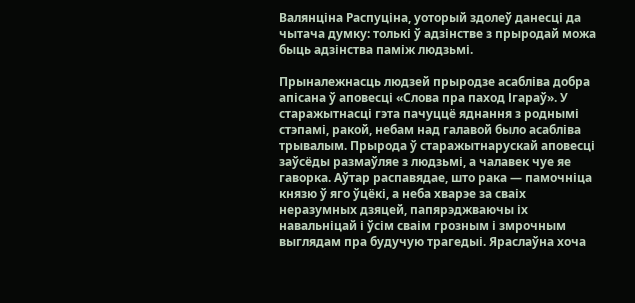Валянціна Распуціна, уоторый здолеў данесці да чытача думку: толькі ў адзінстве з прыродай можа быць адзінства паміж людзьмі.

Прыналежнасць людзей прыродзе асабліва добра апісана ў аповесці «Слова пра паход Ігараў». У старажытнасці гэта пачуццё яднання з роднымі стэпамі, ракой, небам над галавой было асабліва трывалым. Прырода ў старажытнарускай аповесці заўсёды размаўляе з людзьмі, а чалавек чуе яе гаворка. Аўтар распавядае, што рака — памочніца князю ў яго ўцёкі, а неба хварэе за сваіх неразумных дзяцей, папярэджваючы іх навальніцай і ўсім сваім грозным і змрочным выглядам пра будучую трагедыі. Яраслаўна хоча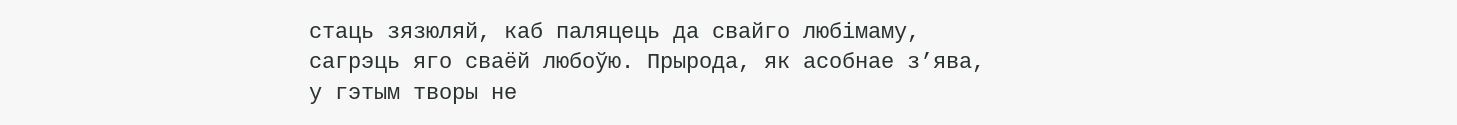стаць зязюляй, каб паляцець да свайго любімаму, сагрэць яго сваёй любоўю. Прырода, як асобнае з’ява, у гэтым творы не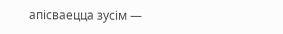апісваецца зусім —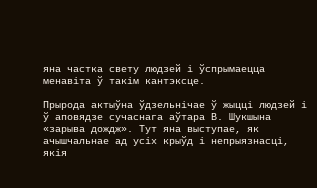яна частка свету людзей і ўспрымаецца менавіта ў такім кантэксце.

Прырода актыўна ўдзельнічае ў жыцці людзей і ў аповядзе сучаснага аўтара В. Шукшына «зарыва дождж». Тут яна выступае, як ачышчальнае ад усіх крыўд і непрыязнасці, якія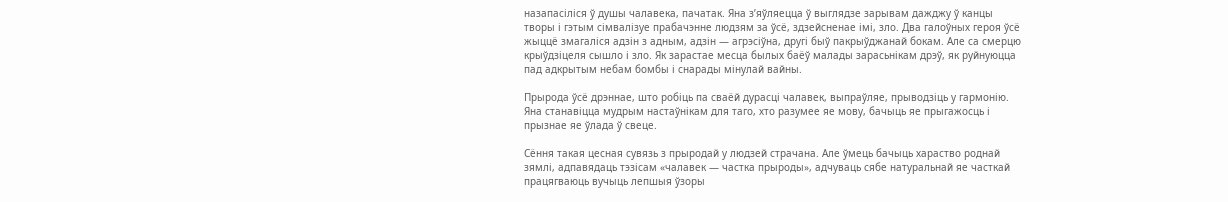назапасіліся ў душы чалавека, пачатак. Яна з’яўляецца ў выглядзе зарывам дажджу ў канцы творы і гэтым сімвалізуе прабачэнне людзям за ўсё, здзейсненае імі, зло. Два галоўных героя ўсё жыццё змагаліся адзін з адным, адзін — агрэсіўна, другі быў пакрыўджанай бокам. Але са смерцю крыўдзіцеля сышло і зло. Як зарастае месца былых баёў малады зарасьнікам дрэў, як руйнуюцца пад адкрытым небам бомбы і снарады мінулай вайны.

Прырода ўсё дрэннае, што робіць па сваёй дурасці чалавек, выпраўляе, прыводзіць у гармонію. Яна станавіцца мудрым настаўнікам для таго, хто разумее яе мову, бачыць яе прыгажосць і прызнае яе ўлада ў свеце.

Сёння такая цесная сувязь з прыродай у людзей страчана. Але ўмець бачыць хараство роднай зямлі, адпавядаць тэзісам «чалавек — частка прыроды», адчуваць сябе натуральнай яе часткай працягваюць вучыць лепшыя ўзоры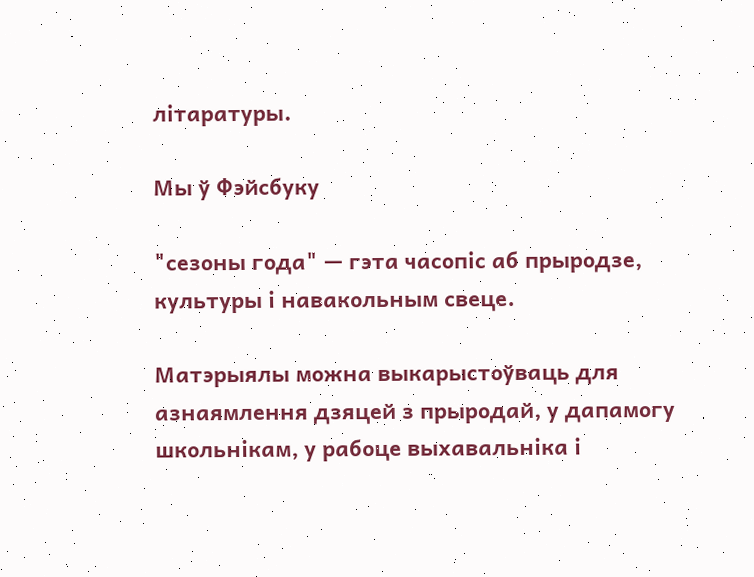літаратуры.

Мы ў Фэйсбуку

"сезоны года" — гэта часопіс аб прыродзе, культуры і навакольным свеце.

Матэрыялы можна выкарыстоўваць для азнаямлення дзяцей з прыродай, у дапамогу школьнікам, у рабоце выхавальніка і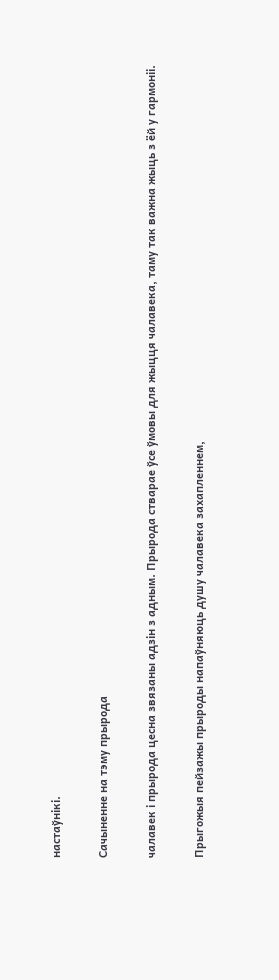настаўнікі.

Сачыненне на тэму прырода

чалавек і прырода цесна звязаны адзін з адным. Прырода стварае ўсе ўмовы для жыцця чалавека, таму так важна жыць з ёй у гармоніі.

Прыгожыя пейзажы прыроды напаўняюць душу чалавека захапленнем,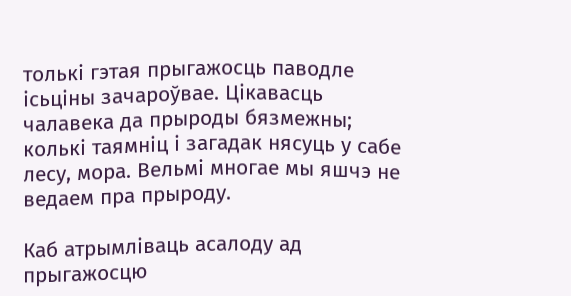толькі гэтая прыгажосць паводле ісьціны зачароўвае. Цікавасць чалавека да прыроды бязмежны; колькі таямніц і загадак нясуць у сабе лесу, мора. Вельмі многае мы яшчэ не ведаем пра прыроду.

Каб атрымліваць асалоду ад прыгажосцю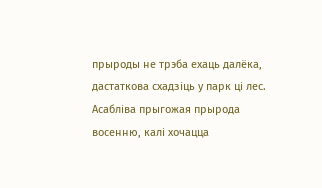прыроды не трэба ехаць далёка, дастаткова схадзіць у парк ці лес. Асабліва прыгожая прырода восенню, калі хочацца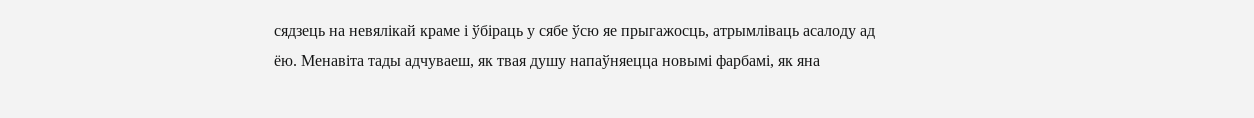сядзець на невялікай краме і ўбіраць у сябе ўсю яе прыгажосць, атрымліваць асалоду ад ёю. Менавіта тады адчуваеш, як твая душу напаўняецца новымі фарбамі, як яна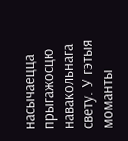насычаецца прыгажосцю навакольнага свету. У гэтыя моманты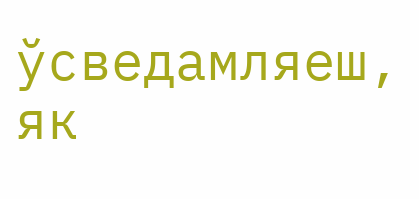ўсведамляеш, як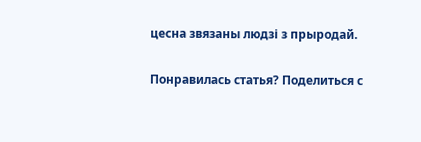цесна звязаны людзі з прыродай.

Понравилась статья? Поделиться с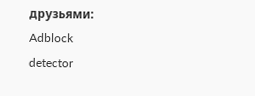друзьями:
Adblock
detector